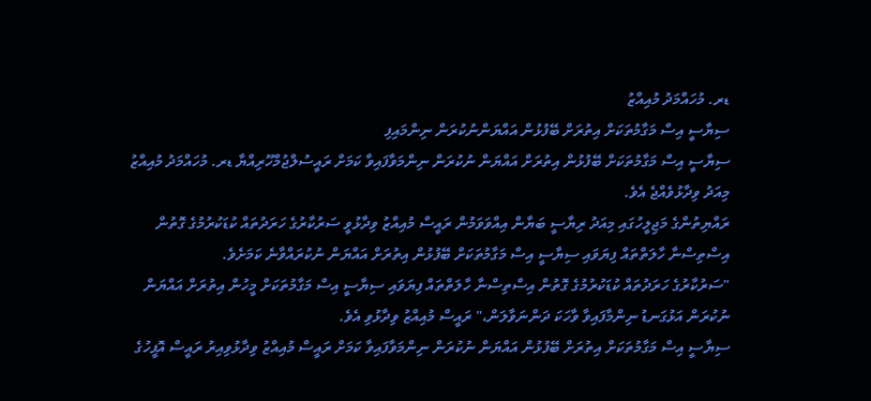ޑރ. މުހައްމަދު މުއިއްޒު
ސިޔާސީ އިސް މަގާމުތަކަށް އިތުރަށް ބޭފުޅުން އައްޔަންނުކުރަން ނިންމައިފި
ސިޔާސީ އިސް މަގާމުތަކަށް ބޭފުޅުން އިތުރަށް އައްޔަން ނުކުރަން ނިންމަވާފައިވާ ކަމަށް ރައީސުލްޖުމްހޫރިއްޔާ ޑރ. މުހައްމަދު މުއިއްޒު މިއަދު ވިދާޅުވެއްޖެ އެވެ.
ރައްޔިތުންގެ މަޖިލީހުގައި މިއަދު ރިޔާސީ ބަޔާން އިއްވަވަމުން ރައީސް މުއިއްޒު ވިދާޅުވީ ސަރުކާރުގެ ހަރަދުތައް ކުޑަކުރުމުގެ ގޮތުން އިސްތިސްނާ ހާލަތްތައް ފިޔަވައި ސިޔާސީ އިސް މަގާމުތަކަށް ބޭފުޅުން އިތުރަށް އައްޔަން ނުކުރައްވާނެ ކަމަށެވެ.
"ސަރުކާރުގެ ހަރަދުތައް ކުޑަކުރުމުގެ ގޮތުން އިސްތިސްނާ ހާލަތްތައް ފިޔަވައި ސިޔާސީ އިސް މަގާމުތަކަށް މީހުން އިތުރަށް އައްޔަން ނުކުރަން އަޅުގަނޑު ނިންމާފައިވާ ވާހަކަ ދަންނަވާލަން،" ރައީސް މުއިއްޒު ވިދާޅުވި އެވެ.
ސިޔާސީ އިސް މަގާމުތަކަށް އިތުރަށް ބޭފުޅުން އައްޔަން ނުކުރަން ނިންމަވާފައިވާ ކަމަށް ރައީސް މުއިއްޒު ވިދާޅުވިއިރު ރައީސް އޮފީހުގެ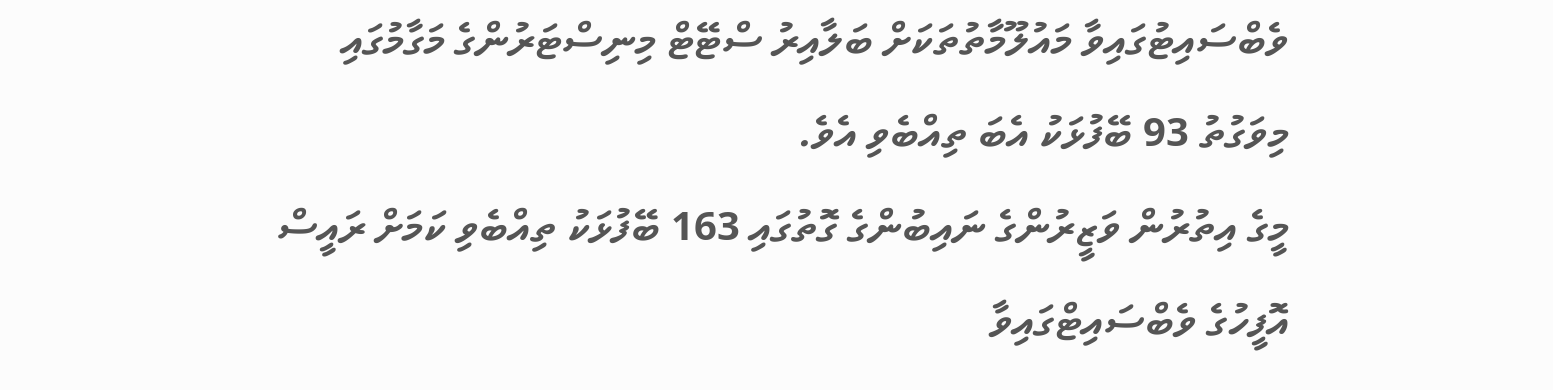ވެބްސައިޓުގައިވާ މައުލޫމާތުތަކަށް ބަލާއިރު ސްޓޭޓް މިނިސްޓަރުންގެ މަގާމުގައި މިވަގުތު 93 ބޭފުޅަކު އެބަ ތިއްބެވި އެވެ.
މީގެ އިތުރުން ވަޒީރުންގެ ނައިބުންގެ ގޮތުގައި 163 ބޭފުޅަކު ތިއްބެވި ކަމަށް ރައީސް އޮފީހުގެ ވެބްސައިޓްގައިވާ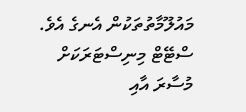މައުލޫމާތުތަކުން އެނގެ އެވެ.
ސްޓޭޓް މިނިސްޓަރަކަށް މުސާރަ އާއި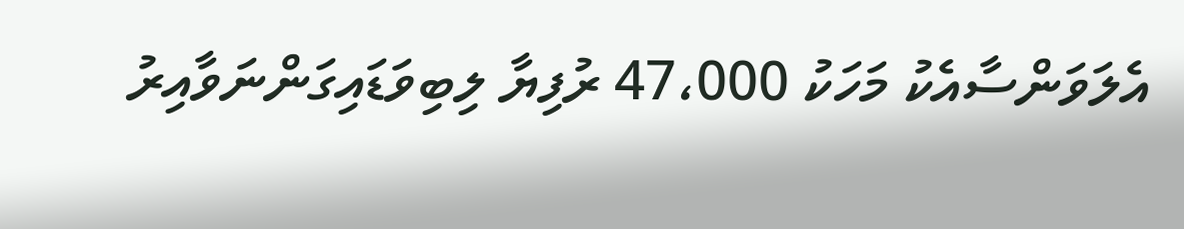އެލަވަންސާއެކު މަހަކު 47،000 ރުފިޔާ ލިބިވަޑައިގަންނަވާއިރު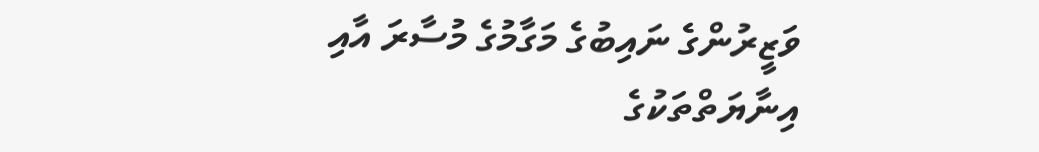ވަޒީރުންގެ ނައިބުގެ މަގާމުގެ މުސާރަ އާއި އިނާޔަތްތަކުގެ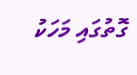ގޮތުގައި މަހަކު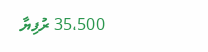35،500 ރުފިޔާ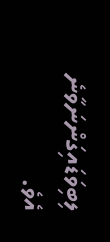ލިބިވަޑައިގަންނަވާނެ އެވެ.